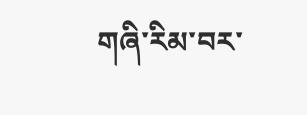གཞི་རིམ་བར་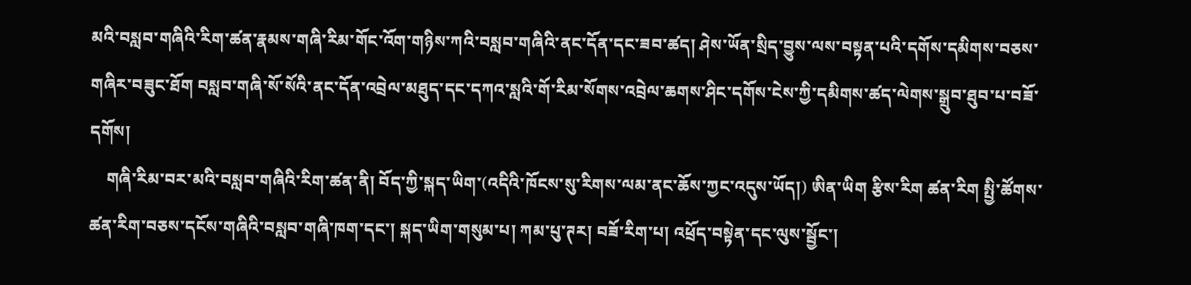མའི་བསླབ་གཞིའི་རིག་ཚན་རྣམས་གཞི་རིམ་གོང་འོག་གཉིས་ཀའི་བསླབ་གཞིའི་ནང་དོན་དང་ཟབ་ཚད། ཤེས་ཡོན་སྲིད་བྱུས་ལས་བསྟན་པའི་དགོས་དམིགས་བཅས་གཞིར་བཟུང་ཐོག བསླབ་གཞི་སོ་སོའི་ནང་དོན་འབྲེལ་མཐུད་དང་དཀའ་སླའི་གོ་རིམ་སོགས་འབྲེལ་ཆགས་ཤིང་དགོས་ངེས་ཀྱི་དམིགས་ཚད་ལེགས་སྒྲུབ་ཐུབ་པ་བཟོ་དགོས།
    གཞི་རིམ་བར་མའི་བསླབ་གཞིའི་རིག་ཚན་ནི། བོད་ཀྱི་སྐད་ཡིག་(འདིའི་ཁོངས་སུ་རིགས་ལམ་ནང་ཆོས་ཀྱང་འདུས་ཡོད།) ཨིན་ཡིག རྩིས་རིག ཚན་རིག སྤྱི་ཚོགས་ཚན་རིག་བཅས་དངོས་གཞིའི་བསླབ་གཞི་ཁག་དང་། སྐད་ཡིག་གསུམ་པ། ཀམ་པུ་ཊར། བཟོ་རིག་པ། འཕྲོད་བསྟེན་དང་ལུས་སྦྱོང་།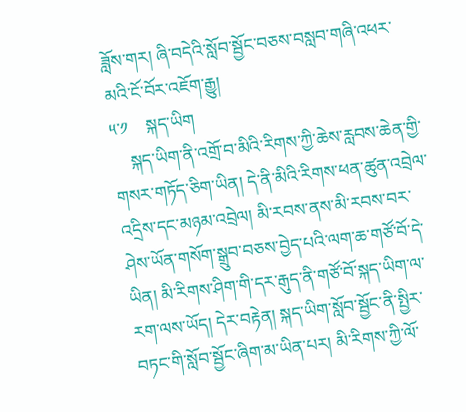ཟློས་གར། ཞི་བདེའི་སློབ་སྦྱོང་བཅས་བསླབ་གཞི་འཕར་མའི་ངོ་བོར་འཇོག་རྒྱུ།
༥་༡    སྐད་ཡིག
    སྐད་ཡིག་ནི་འགྲོ་བ་མིའི་རིགས་ཀྱི་ཆེས་རླབས་ཆེན་གྱི་གསར་གཏོད་ཅིག་ཡིན། དེ་ནི་མིའི་རིགས་ཕན་ཚུན་འབྲེལ་འདྲིས་དང་མཉམ་འབྲེལ། མི་རབས་ནས་མི་རབས་བར་ཤེས་ཡོན་གསོག་སྒྲུབ་བཅས་བྱེད་པའི་ལག་ཆ་གཙོ་བོ་དེ་ཡིན། མི་རིགས་ཤིག་གི་དར་རྒུད་ནི་གཙོ་བོ་སྐད་ཡིག་ལ་རག་ལས་ཡོད། དེར་བརྟེན། སྐད་ཡིག་སློབ་སྦྱོང་ནི་སྤྱིར་བཏང་གི་སློབ་སྦྱོང་ཞིག་མ་ཡིན་པར། མི་རིགས་ཀྱི་ལོ་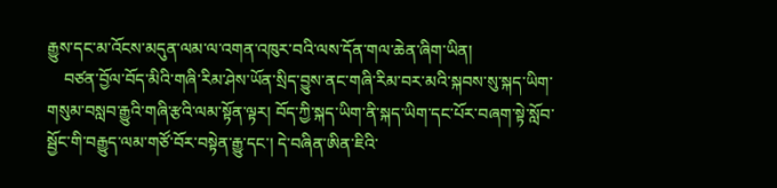རྒྱུས་དང་མ་འོངས་མདུན་ལམ་ལ་འགན་འཁུར་བའི་ལས་དོན་གལ་ཆེན་ཞིག་ཡིན།
    བཙན་བྱོལ་བོད་མིའི་གཞི་རིམ་ཤེས་ཡོན་སྲིད་བྱུས་ནང་གཞི་རིམ་བར་མའི་སྐབས་སུ་སྐད་ཡིག་གསུམ་བསླབ་རྒྱུའི་གཞི་རྩའི་ལམ་སྟོན་ལྟར། བོད་ཀྱི་སྐད་ཡིག་ནི་སྐད་ཡིག་དང་པོར་བཞག་སྟེ་སློབ་སྦྱོང་གི་བརྒྱུད་ལམ་གཙོ་བོར་བསྟེན་རྒྱུ་དང་། དེ་བཞིན་ཨིན་ཇིའི་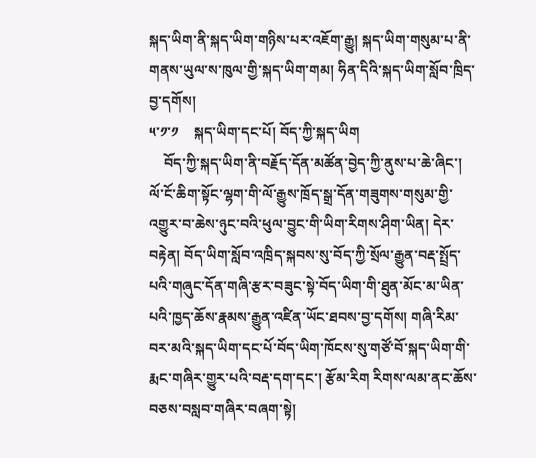སྐད་ཡིག་ནི་སྐད་ཡིག་གཉིས་པར་འཇོག་རྒྱུ། སྐད་ཡིག་གསུམ་པ་ནི་གནས་ཡུལ་ས་ཁུལ་གྱི་སྐད་ཡིག་གམ། ཧིན་དིའི་སྐད་ཡིག་སློབ་ཁྲིད་བྱ་དགོས།
༥་༡་༡    སྐད་ཡིག་དང་པོ། བོད་ཀྱི་སྐད་ཡིག
    བོད་ཀྱི་སྐད་ཡིག་ནི་བརྗོད་དོན་མཚོན་བྱེད་ཀྱི་ནུས་པ་ཆེ་ཞིང་། ལོ་ངོ་ཆིག་སྟོང་ལྷག་གི་ལོ་རྒྱུས་ཁྲོད་སྒྲ་དོན་གཟུགས་གསུམ་གྱི་འགྱུར་བ་ཆེས་ཉུང་བའི་ཕུལ་བྱུང་གི་ཡིག་རིགས་ཤིག་ཡིན། དེར་བརྟེན། བོད་ཡིག་སློབ་འཁྲིད་སྐབས་སུ་བོད་ཀྱི་སྲོལ་རྒྱུན་བརྡ་སྤྲོད་པའི་གཞུང་དོན་གཞི་རྩར་བཟུང་སྟེ་བོད་ཡིག་གི་ཐུན་མོང་མ་ཡིན་པའི་ཁྱད་ཆོས་རྣམས་རྒྱུན་འཛིན་ཡོང་ཐབས་བྱ་དགོས། གཞི་རིམ་བར་མའི་སྐད་ཡིག་དང་པོ་བོད་ཡིག་ཁོངས་སུ་གཙོ་བོ་སྐད་ཡིག་གི་རྨང་གཞིར་གྱུར་པའི་བརྡ་དག་དང་། རྩོམ་རིག རིགས་ལམ་ནང་ཆོས་བཅས་བསླབ་གཞིར་བཞག་སྟེ།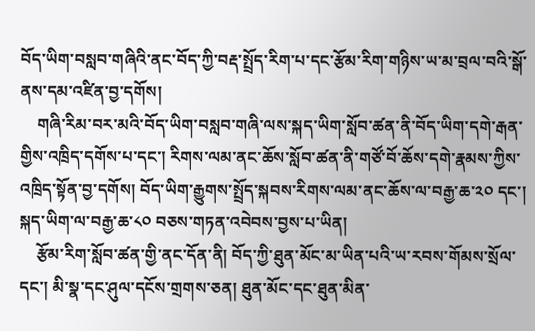བོད་ཡིག་བསླབ་གཞིའི་ནང་བོད་ཀྱི་བརྡ་སྤྲོད་རིག་པ་དང་རྩོམ་རིག་གཉིས་ཡ་མ་བྲལ་བའི་སྒོ་ནས་དམ་འཛིན་བྱ་དགོས།
    གཞི་རིམ་བར་མའི་བོད་ཡིག་བསླབ་གཞི་ལས་སྐད་ཡིག་སློབ་ཚན་ནི་བོད་ཡིག་དགེ་རྒན་གྱིས་འཁྲིད་དགོས་པ་དང་། རིགས་ལམ་ནང་ཆོས་སློབ་ཚན་ནི་གཙོ་བོ་ཆོས་དགེ་རྣམས་ཀྱིས་འཁྲིད་སྟོན་བྱ་དགོས། བོད་ཡིག་རྒྱུགས་སྤྲོད་སྐབས་རིགས་ལམ་ནང་ཆོས་ལ་བརྒྱ་ཆ་༢༠ དང་། སྐད་ཡིག་ལ་བརྒྱ་ཆ་༨༠ བཅས་གཏན་འབེབས་བྱས་པ་ཡིན།
    རྩོམ་རིག་སློབ་ཚན་གྱི་ནང་དོན་ནི། བོད་ཀྱི་ཐུན་མོང་མ་ཡིན་པའི་ཡ་རབས་གོམས་སྲོལ་དང་། མི་སྣ་དང་ཤུལ་དངོས་གྲགས་ཅན། ཐུན་མོང་དང་ཐུན་མིན་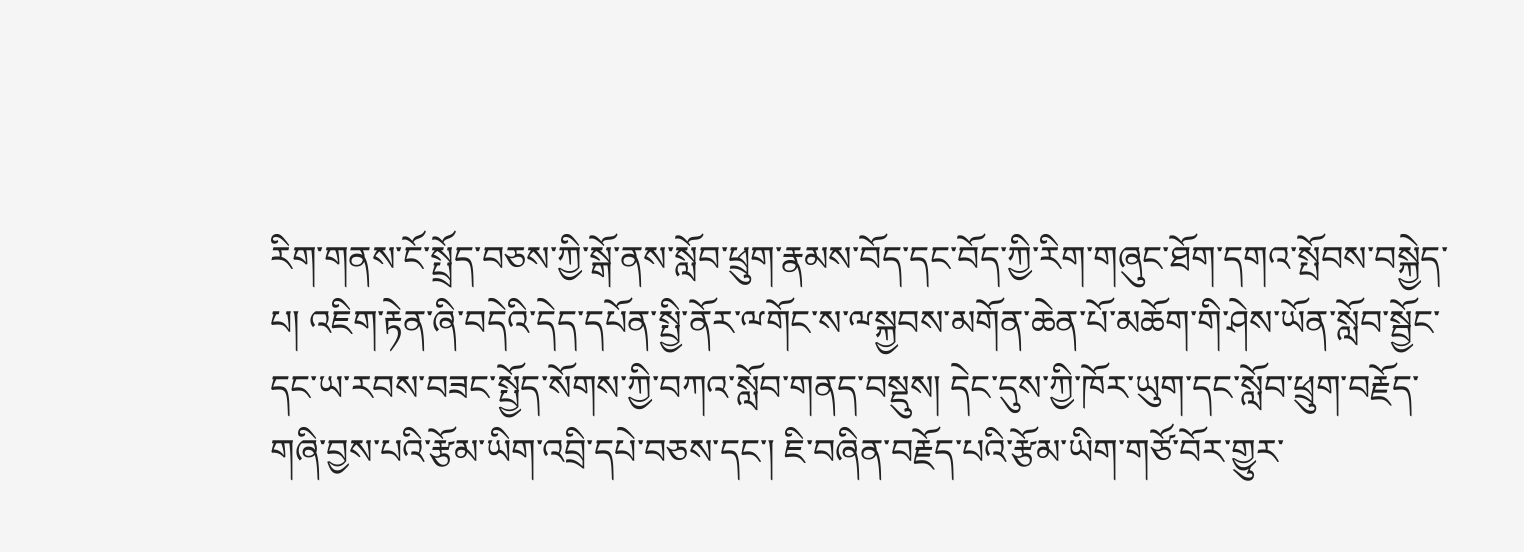རིག་གནས་ངོ་སྤྲོད་བཅས་ཀྱི་སྒོ་ནས་སློབ་ཕྲུག་རྣམས་བོད་དང་བོད་ཀྱི་རིག་གཞུང་ཐོག་དགའ་སྤོབས་བསྐྱེད་པ། འཇིག་རྟེན་ཞི་བདེའི་དེད་དཔོན་སྤྱི་ནོར་ྋགོང་ས་ྋསྐྱབས་མགོན་ཆེན་པོ་མཆོག་གི་ཤེས་ཡོན་སློབ་སྦྱོང་དང་ཡ་རབས་བཟང་སྤྱོད་སོགས་ཀྱི་བཀའ་སློབ་གནད་བསྡུས། དེང་དུས་ཀྱི་ཁོར་ཡུག་དང་སློབ་ཕྲུག་བརྗོད་གཞི་བྱས་པའི་རྩོམ་ཡིག་འབྲི་དཔེ་བཅས་དང་། ཇི་བཞིན་བརྗོད་པའི་རྩོམ་ཡིག་གཙོ་བོར་གྱུར་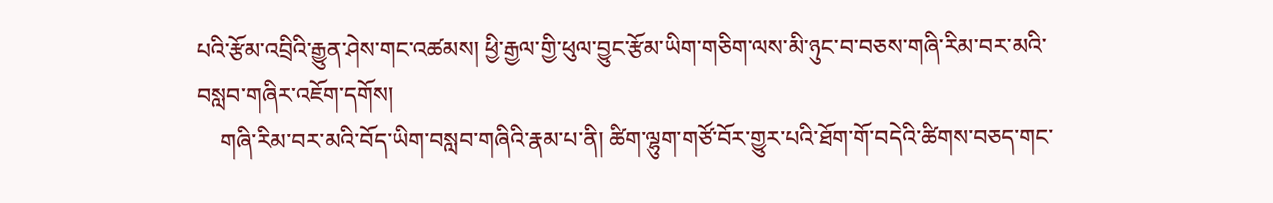པའི་རྩོམ་འབྲིའི་རྒྱུན་ཤེས་གང་འཚམས། ཕྱི་རྒྱལ་གྱི་ཕུལ་བྱུང་རྩོམ་ཡིག་གཅིག་ལས་མི་ཉུང་བ་བཅས་གཞི་རིམ་བར་མའི་བསླབ་གཞིར་འཇོག་དགོས།
    གཞི་རིམ་བར་མའི་བོད་ཡིག་བསླབ་གཞིའི་རྣམ་པ་ནི། ཚིག་ལྷུག་གཙོ་བོར་གྱུར་པའི་ཐོག་གོ་བདེའི་ཚིགས་བཅད་གང་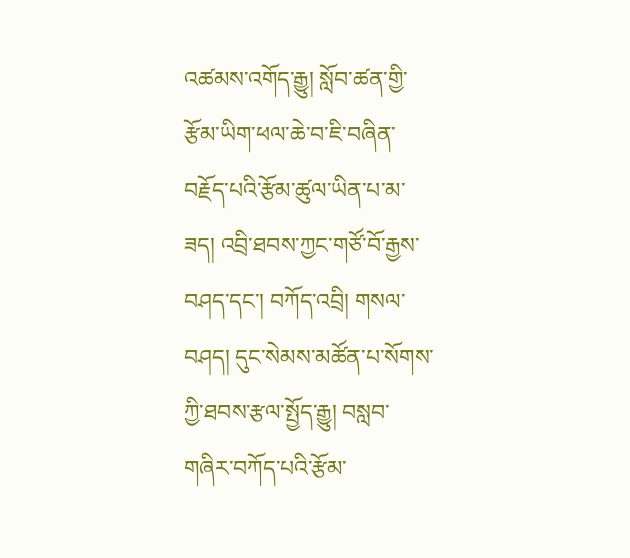འཚམས་འགོད་རྒྱུ། སློབ་ཚན་གྱི་རྩོམ་ཡིག་ཕལ་ཆེ་བ་ཇི་བཞིན་བརྗོད་པའི་རྩོམ་ཚུལ་ཡིན་པ་མ་ཟད། འབྲི་ཐབས་ཀྱང་གཙོ་བོ་རྒྱས་བཤད་དང་། བཀོད་འབྲི། གསལ་བཤད། དུང་སེམས་མཚོན་པ་སོགས་ཀྱི་ཐབས་རྩལ་སྤྱོད་རྒྱུ། བསླབ་གཞིར་བཀོད་པའི་རྩོམ་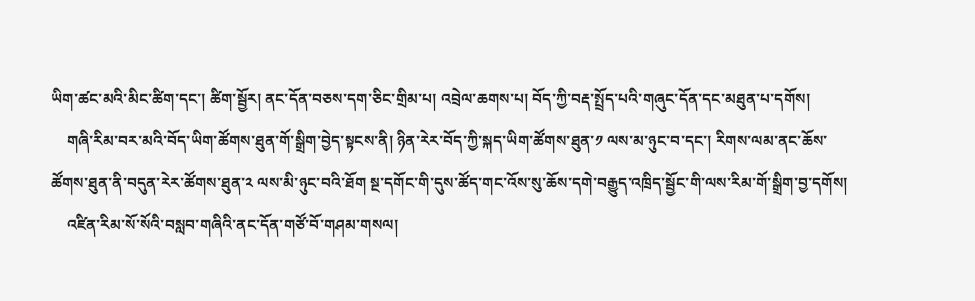ཡིག་ཚང་མའི་མིང་ཚིག་དང་། ཚིག་སྦྱོར། ནང་དོན་བཅས་དག་ཅིང་གྲིམ་པ། འབྲེལ་ཆགས་པ། བོད་ཀྱི་བརྡ་སྤྲོད་པའི་གཞུང་དོན་དང་མཐུན་པ་དགོས།
    གཞི་རིམ་བར་མའི་བོད་ཡིག་ཚོགས་ཐུན་གོ་སྒྲིག་བྱེད་སྟངས་ནི། ཉིན་རེར་བོད་ཀྱི་སྐད་ཡིག་ཚོགས་ཐུན་༡ ལས་མ་ཉུང་བ་དང་། རིགས་ལམ་ནང་ཆོས་ཚོགས་ཐུན་ནི་བདུན་རེར་ཚོགས་ཐུན་༢ ལས་མི་ཉུང་བའི་ཐོག སྔ་དགོང་གི་དུས་ཚོད་གང་འོས་སུ་ཆོས་དགེ་བརྒྱུད་འཁྲིད་སྦྱོང་གི་ལས་རིམ་གོ་སྒྲིག་བྱ་དགོས།
    འཛིན་རིམ་སོ་སོའི་བསླབ་གཞིའི་ནང་དོན་གཙོ་བོ་གཤམ་གསལ།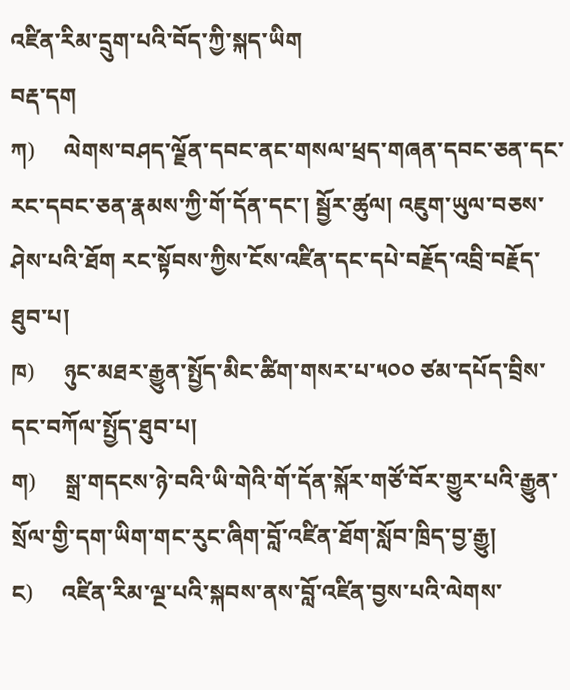འཛིན་རིམ་དྲུག་པའི་བོད་ཀྱི་སྐད་ཡིག
བརྡ་དག
ཀ)     ལེགས་བཤད་ལྗོན་དབང་ནང་གསལ་ཕྲད་གཞན་དབང་ཅན་དང་རང་དབང་ཅན་རྣམས་ཀྱི་གོ་དོན་དང་། སྦྱོར་ཚུལ། འཇུག་ཡུལ་བཅས་ཤེས་པའི་ཐོག རང་སྟོབས་ཀྱིས་ངོས་འཛིན་དང་དཔེ་བརྗོད་འབྲི་བརྗོད་ཐུབ་པ།
ཁ)     ཉུང་མཐར་རྒྱུན་སྤྱོད་མིང་ཚིག་གསར་པ་༥༠༠ ཙམ་དཔོད་བྲིས་དང་བཀོལ་སྤྱོད་ཐུབ་པ།
ག)     སྒྲ་གདངས་ཉེ་བའི་ཡི་གེའི་གོ་དོན་སྐོར་གཙོ་བོར་གྱུར་པའི་རྒྱུན་སྲོལ་གྱི་དག་ཡིག་གང་རུང་ཞིག་བློ་འཛིན་ཐོག་སློབ་ཁྲིད་བྱ་རྒྱུ།
ང)     འཛིན་རིམ་ལྔ་པའི་སྐབས་ནས་བློ་འཛིན་བྱས་པའི་ལེགས་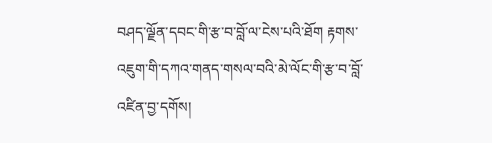བཤད་ལྗོན་དབང་གི་རྩ་བ་བློ་ལ་ངེས་པའི་ཐོག རྟགས་འཇུག་གི་དཀའ་གནད་གསལ་བའི་མེ་ལོང་གི་རྩ་བ་བློ་འཛིན་བྱ་དགོས།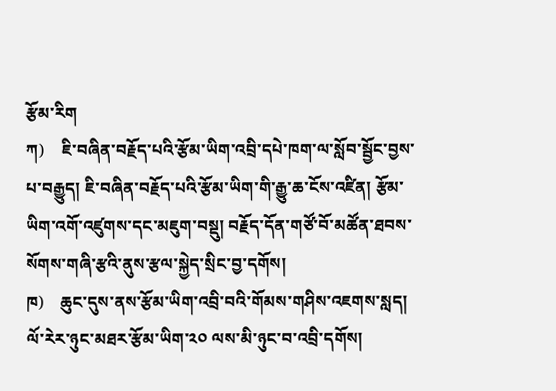རྩོམ་རིག
ཀ)    ཇི་བཞིན་བརྗོད་པའི་རྩོམ་ཡིག་འབྲི་དཔེ་ཁག་ལ་སློབ་སྦྱོང་བྱས་པ་བརྒྱུད། ཇི་བཞིན་བརྗོད་པའི་རྩོམ་ཡིག་གི་རྒྱུ་ཆ་ངོས་འཛིན། རྩོམ་ཡིག་འགོ་འཛུགས་དང་མཇུག་བསྡུ། བརྗོད་དོན་གཙོ་བོ་མཚོན་ཐབས་སོགས་གཞི་རྩའི་ནུས་རྩལ་སྐྱེད་སྲིང་བྱ་དགོས།
ཁ)    ཆུང་དུས་ནས་རྩོམ་ཡིག་འབྲི་བའི་གོམས་གཤིས་འཇགས་སླད། ལོ་རེར་ཉུང་མཐར་རྩོམ་ཡིག་༢༠ ལས་མི་ཉུང་བ་འབྲི་དགོས།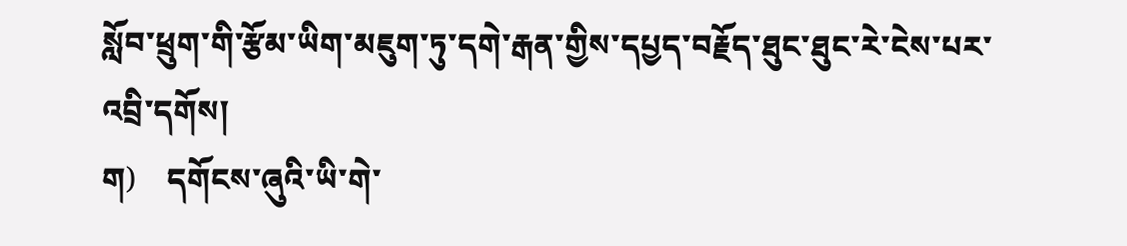སློབ་ཕྲུག་གི་རྩོམ་ཡིག་མཇུག་ཏུ་དགེ་རྒན་གྱིས་དཔྱད་བརྗོད་ཐུང་ཐུང་རེ་ངེས་པར་འབྲི་དགོས།
ག)    དགོངས་ཞུའི་ཡི་གེ་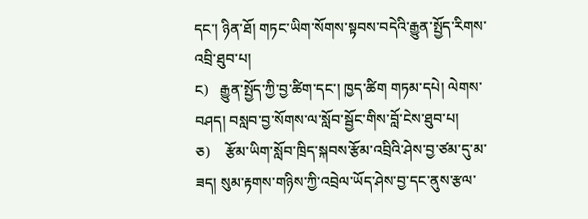དང་། ཉིན་ཐོ། གཏང་ཡིག་སོགས་སྟབས་བདེའི་རྒྱུན་སྤྱོད་རིགས་འབྲི་ཐུབ་པ།
ང)   རྒྱུན་སྤྱོད་ཀྱི་བྱ་ཚིག་དང་། ཁྱད་ཚིག གཏམ་དཔེ། ལེགས་བཤད། བསླབ་བྱ་སོགས་ལ་སློབ་སྦྱོང་གིས་བློ་ངེས་ཐུབ་པ།
ཅ)    རྩོམ་ཡིག་སློབ་ཁྲིད་སྐབས་རྩོམ་འབྲིའི་ཤེས་བྱ་ཙམ་དུ་མ་ཟད། སུམ་རྟགས་གཉིས་ཀྱི་འབྲེལ་ཡོད་ཤེས་བྱ་དང་ནུས་རྩལ་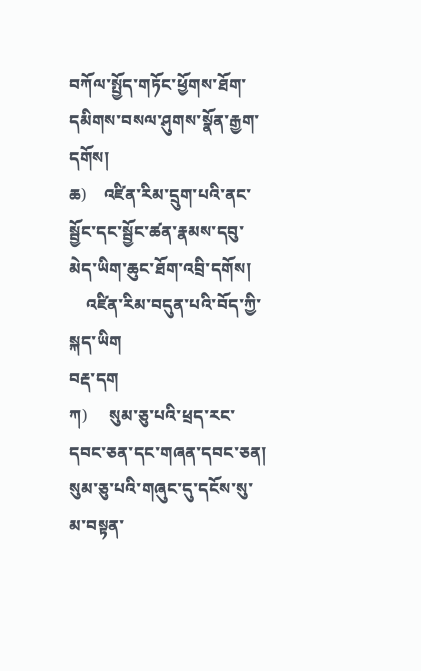བཀོལ་སྤྱོད་གཏོང་ཕྱོགས་ཐོག་དམིགས་བསལ་ཤུགས་སྣོན་རྒྱག་དགོས།
ཆ)    འཛིན་རིམ་དྲུག་པའི་ནང་སྦྱོང་དང་སྦྱོང་ཚན་རྣམས་དབུ་མེད་ཡིག་ཆུང་ཐོག་འབྲི་དགོས།
    འཛིན་རིམ་བདུན་པའི་བོད་ཀྱི་སྐད་ཡིག
བརྡ་དག
ཀ)     སུམ་ཅུ་པའི་ཕྲད་རང་དབང་ཅན་དང་གཞན་དབང་ཅན། སུམ་ཅུ་པའི་གཞུང་དུ་དངོས་སུ་མ་བསྟན་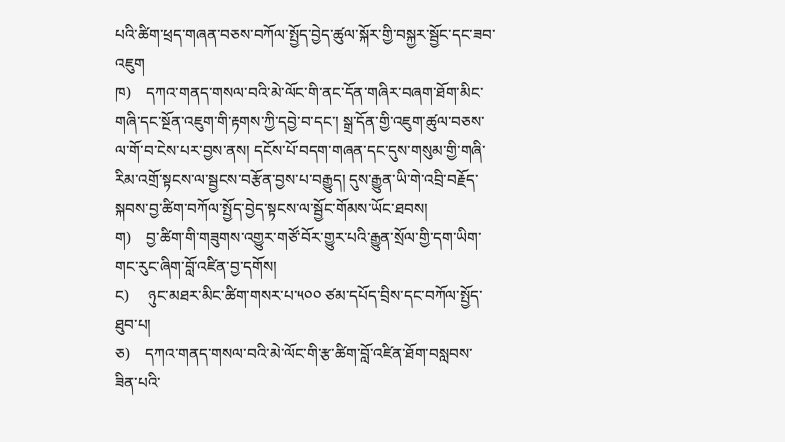པའི་ཚིག་ཕྲད་གཞན་བཅས་བཀོལ་སྤྱོད་བྱེད་ཚུལ་སྐོར་གྱི་བསྐྱར་སྦྱོང་དང་ཟབ་འཇུག
ཁ)    དཀའ་གནད་གསལ་བའི་མེ་ལོང་གི་ནང་དོན་གཞིར་བཞག་ཐོག་མིང་གཞི་དང་སྔོན་འཇུག་གི་རྟགས་ཀྱི་དབྱེ་བ་དང་། སྒྲ་དོན་གྱི་འཇུག་ཚུལ་བཅས་ལ་གོ་བ་ངེས་པར་བྱས་ནས། དངོས་པོ་བདག་གཞན་དང་དུས་གསུམ་གྱི་གཞི་རིམ་འགྲོ་སྟངས་ལ་སྦྱངས་བརྩོན་བྱས་པ་བརྒྱུད། དུས་རྒྱུན་ཡི་གེ་འབྲི་བརྗོད་སྐབས་བྱ་ཚིག་བཀོལ་སྤྱོད་བྱེད་སྟངས་ལ་སྦྱོང་གོམས་ཡོང་ཐབས།
ག)    བྱ་ཚིག་གི་གཟུགས་འགྱུར་གཙོ་བོར་གྱུར་པའི་རྒྱུན་སྲོལ་གྱི་དག་ཡིག་གང་རུང་ཞིག་བློ་འཛིན་བྱ་དགོས།
ང)     ཉུང་མཐར་མིང་ཚིག་གསར་པ་༥༠༠ ཙམ་དཔོད་བྲིས་དང་བཀོལ་སྤྱོད་ཐུབ་པ།
ཅ)    དཀའ་གནད་གསལ་བའི་མེ་ལོང་གི་རྩ་ཚིག་བློ་འཛིན་ཐོག་བསླབས་ཟིན་པའི་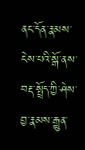ནང་དོན་རྣམས་ངེས་པའི་སྒོ་ནས་བརྡ་སྤྲོད་ཀྱི་ཤེས་བྱ་རྣམས་རྒྱུན་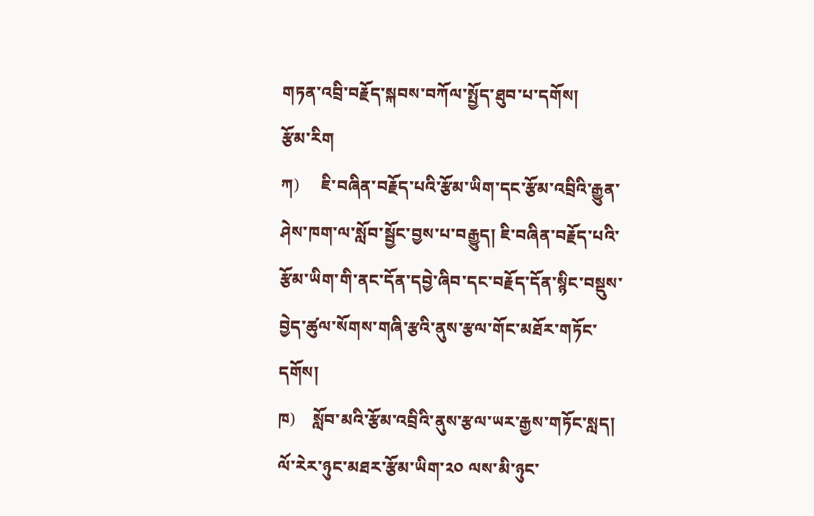གཏན་འབྲི་བརྗོད་སྐབས་བཀོལ་སྤྱོད་ཐུབ་པ་དགོས།
རྩོམ་རིག
ཀ)     ཇི་བཞིན་བརྗོད་པའི་རྩོམ་ཡིག་དང་རྩོམ་འབྲིའི་རྒྱུན་ཤེས་ཁག་ལ་སློབ་སྦྱོང་བྱས་པ་བརྒྱུད། ཇི་བཞིན་བརྗོད་པའི་རྩོམ་ཡིག་གི་ནང་དོན་དབྱེ་ཞིབ་དང་བརྗོད་དོན་སྙིང་བསྡུས་བྱེད་ཚུལ་སོགས་གཞི་རྩའི་ནུས་རྩལ་གོང་མཐོར་གཏོང་དགོས།
ཁ)    སློབ་མའི་རྩོམ་འབྲིའི་ནུས་རྩལ་ཡར་རྒྱས་གཏོང་སླད། ལོ་རེར་ཉུང་མཐར་རྩོམ་ཡིག་༢༠ ལས་མི་ཉུང་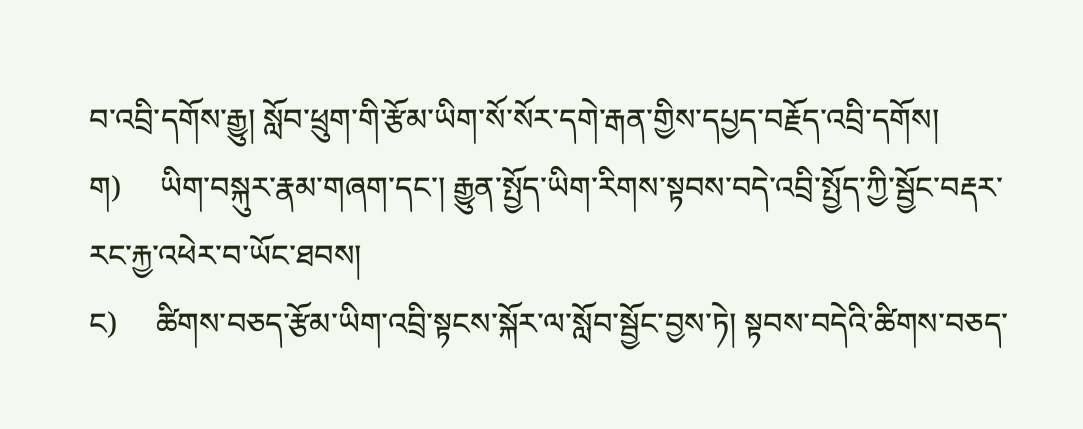བ་འབྲི་དགོས་རྒྱུ། སློབ་ཕྲུག་གི་རྩོམ་ཡིག་སོ་སོར་དགེ་རྒན་གྱིས་དཔྱད་བརྗོད་འབྲི་དགོས།
ག)     ཡིག་བསྐུར་རྣམ་གཞག་དང་། རྒྱུན་སྤྱོད་ཡིག་རིགས་སྟབས་བདེ་འབྲི་སྤྱོད་ཀྱི་སྦྱོང་བརྡར་རང་རྐྱ་འཕེར་བ་ཡོང་ཐབས།
ང)     ཚིགས་བཅད་རྩོམ་ཡིག་འབྲི་སྟངས་སྐོར་ལ་སློབ་སྦྱོང་བྱས་ཏེ། སྟབས་བདེའི་ཚིགས་བཅད་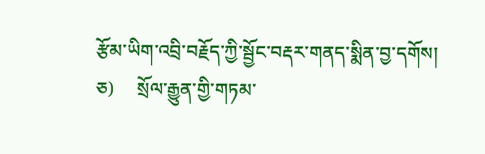རྩོམ་ཡིག་འབྲི་བརྗོད་ཀྱི་སྦྱོང་བརྡར་གནད་སྨིན་བྱ་དགོས།
ཅ)     སྲོལ་རྒྱུན་གྱི་གཏམ་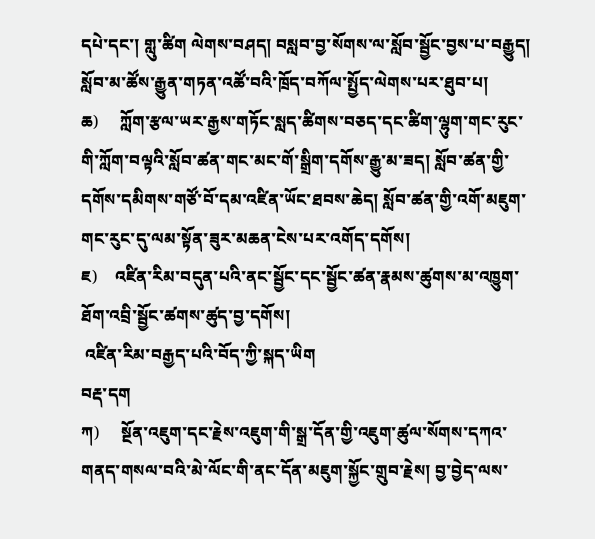དཔེ་དང་། གླུ་ཚིག ལེགས་བཤད། བསླབ་བྱ་སོགས་ལ་སློབ་སྦྱོང་བྱས་པ་བརྒྱུད། སློབ་མ་ཚོས་རྒྱུན་གཏན་འཚོ་བའི་ཁྲོད་བཀོལ་སྤྱོད་ལེགས་པར་ཐུབ་པ།
ཆ)     ཀློག་རྩལ་ཡར་རྒྱས་གཏོང་སླད་ཚིགས་བཅད་དང་ཚིག་ལྷུག་གང་རུང་གི་ཀློག་བལྟའི་སློབ་ཚན་གང་མང་གོ་སྒྲིག་དགོས་རྒྱུ་མ་ཟད། སློབ་ཚན་གྱི་དགོས་དམིགས་གཙོ་བོ་དམ་འཛིན་ཡོང་ཐབས་ཆེད། སློབ་ཚན་གྱི་འགོ་མཇུག་གང་རུང་དུ་ལམ་སྟོན་ཟུར་མཆན་ངེས་པར་འགོད་དགོས།
ཇ)    འཛིན་རིམ་བདུན་པའི་ནང་སྦྱོང་དང་སྦྱོང་ཚན་རྣམས་ཚུགས་མ་འཁྱུག་ཐོག་འབྲི་སྦྱོང་ཚགས་ཚུད་བྱ་དགོས།
 འཛིན་རིམ་བརྒྱད་པའི་བོད་ཀྱི་སྐད་ཡིག
བརྡ་དག
ཀ)     སྔོན་འཇུག་དང་རྗེས་འཇུག་གི་སྒྲ་དོན་གྱི་འཇུག་ཚུལ་སོགས་དཀའ་གནད་གསལ་བའི་མེ་ལོང་གི་ནང་དོན་མཇུག་སྐྱོང་གྲུབ་རྗེས། བྱ་བྱེད་ལས་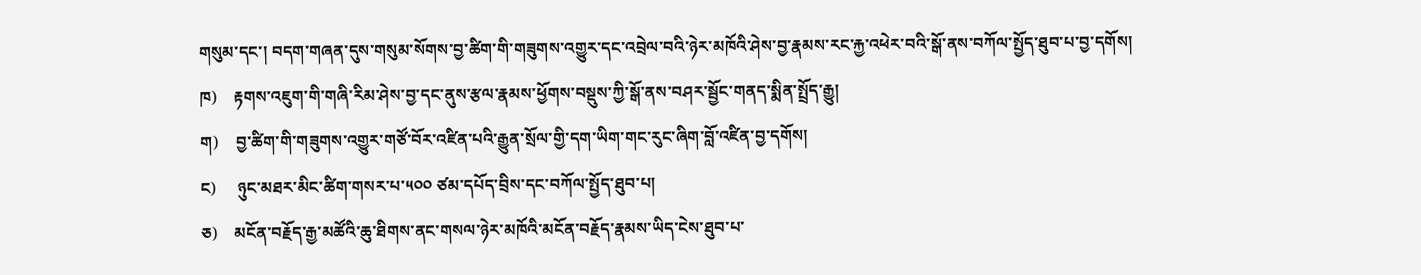གསུམ་དང་། བདག་གཞན་དུས་གསུམ་སོགས་བྱ་ཚིག་གི་གཟུགས་འགྱུར་དང་འབྲེལ་བའི་ཉེར་མཁོའི་ཤེས་བྱ་རྣམས་རང་རྐྱ་འཕེར་བའི་སྒོ་ནས་བཀོལ་སྤྱོད་ཐུབ་པ་བྱ་དགོས།
ཁ)    རྟགས་འཇུག་གི་གཞི་རིམ་ཤེས་བྱ་དང་ནུས་རྩལ་རྣམས་ཕྱོགས་བསྡུས་ཀྱི་སྒོ་ནས་བཤར་སྦྱོང་གནད་སྨིན་སྤྲོད་རྒྱུ།
ག)    བྱ་ཚིག་གི་གཟུགས་འགྱུར་གཙོ་བོར་འཛིན་པའི་རྒྱུན་སྲོལ་གྱི་དག་ཡིག་གང་རུང་ཞིག་བློ་འཛིན་བྱ་དགོས།
ང)     ཉུང་མཐར་མིང་ཚིག་གསར་པ་༥༠༠ ཙམ་དཔོད་བྲིས་དང་བཀོལ་སྤྱོད་ཐུབ་པ།
ཅ)    མངོན་བརྗོད་རྒྱ་མཚོའི་ཆུ་ཐིགས་ནང་གསལ་ཉེར་མཁོའི་མངོན་བརྗོད་རྣམས་ཡིད་ངེས་ཐུབ་པ་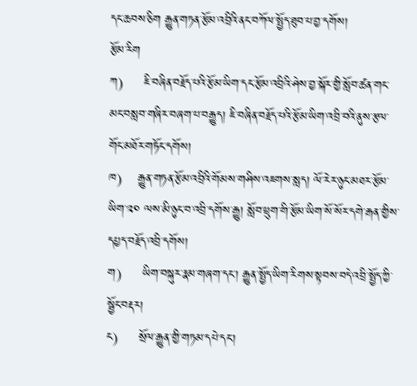དང་ཆབས་ཅིག རྒྱུན་གཏན་རྩོམ་འབྲིའི་ནང་བཀོལ་སྤྱོད་ཐུབ་པ་བྱ་དགོས།
རྩོམ་རིག
ཀ)     ཇི་བཞིན་བརྗོད་པའི་རྩོམ་ཡིག་དང་རྩོམ་འབྲིའི་ཤེས་བྱ་སྐོར་གྱི་སློབ་ཚན་གང་མང་བསླབ་གཞིར་བཞག་པ་བརྒྱུད། ཇི་བཞིན་བརྗོད་པའི་རྩོམ་ཡིག་འབྲི་བའི་ནུས་རྩལ་གོང་མཐོར་གཏོང་དགོས།
ཁ)    རྒྱུན་གཏན་རྩོམ་འབྲིའི་གོམས་གཤིས་འཇགས་སླད། ལོ་རེར་ཉུང་མཐར་རྩོམ་ཡིག་༢༠ ལས་མི་ཉུང་བ་འབྲི་དགོས་རྒྱུ། སློབ་ཕྲུག་གི་རྩོམ་ཡིག་སོ་སོར་དགེ་རྒན་གྱིས་དཔྱད་བརྗོད་འབྲི་དགོས།
ག)     ཡིག་བསྐུར་རྣམ་གཞག་དང་། རྒྱུན་སྤྱོད་ཡིག་རིགས་སྟབས་བདེ་འབྲི་སྤྱོད་ཀྱི་སྦྱོང་བརྡར།
ང)     སྲོལ་རྒྱུན་གྱི་གཏམ་དཔེ་དང་།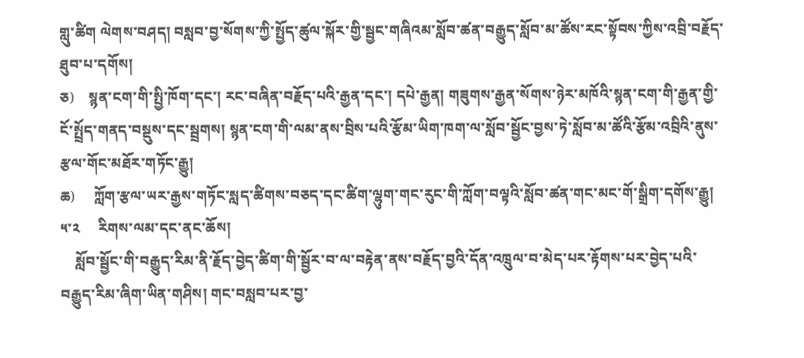གླུ་ཚིག ལེགས་བཤད། བསླབ་བྱ་སོགས་ཀྱི་སྤྱོད་ཚུལ་སྐོར་གྱི་སྦྱང་གཞིའམ་སློབ་ཚན་བརྒྱུད་སློབ་མ་ཚོས་རང་སྟོབས་ཀྱིས་འབྲི་བརྗོད་ཐུབ་པ་དགོས།
ཅ)    སྙན་ངག་གི་སྤྱི་ཁོག་དང་། རང་བཞིན་བརྗོད་པའི་རྒྱན་དང་། དཔེ་རྒྱན། གཟུགས་རྒྱན་སོགས་ཉེར་མཁོའི་སྙན་ངག་གི་རྒྱན་གྱི་ངོ་སྤྲོད་གནད་བསྡུས་དང་སྦྲགས། སྙན་ངག་གི་ལམ་ནས་བྲིས་པའི་རྩོམ་ཡིག་ཁག་ལ་སློབ་སྦྱོང་བྱས་ཏེ་སློབ་མ་ཚོའི་རྩོམ་འབྲིའི་ནུས་རྩལ་གོང་མཐོར་གཏོང་རྒྱུ།
ཆ)     ཀློག་རྩལ་ཡར་རྒྱས་གཏོང་སླད་ཚིགས་བཅད་དང་ཚིག་ལྷུག་གང་རུང་གི་ཀློག་བལྟའི་སློབ་ཚན་གང་མང་གོ་སྒྲིག་དགོས་རྒྱུ།
༥་༢     རིགས་ལམ་དང་ནང་ཆོས།
    སློབ་སྦྱོང་གི་བརྒྱུད་རིམ་ནི་རྗོད་བྱེད་ཚིག་གི་སྦྱོར་བ་ལ་བརྟེན་ནས་བརྗོད་བྱའི་དོན་འཁྲུལ་བ་མེད་པར་རྟོགས་པར་བྱེད་པའི་བརྒྱུད་རིམ་ཞིག་ཡིན་གཤིས། གང་བསླབ་པར་བྱ་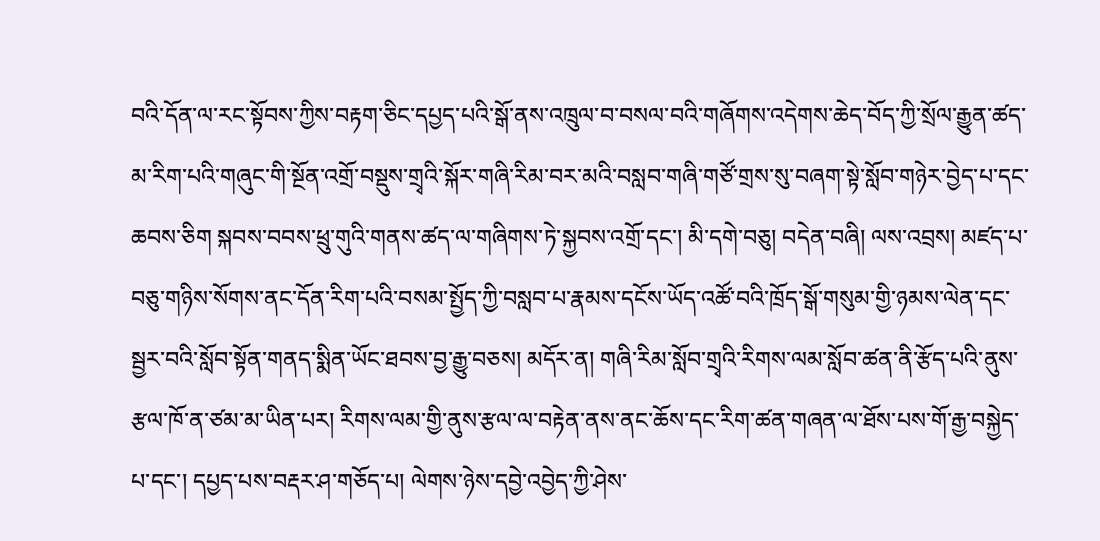བའི་དོན་ལ་རང་སྟོབས་ཀྱིས་བརྟག་ཅིང་དཔྱད་པའི་སྒོ་ནས་འཁྲུལ་བ་བསལ་བའི་གཞོགས་འདེགས་ཆེད་བོད་ཀྱི་སྲོལ་རྒྱུན་ཚད་མ་རིག་པའི་གཞུང་གི་སྔོན་འགྲོ་བསྡུས་གྲྭའི་སྐོར་གཞི་རིམ་བར་མའི་བསླབ་གཞི་གཙོ་གྲས་སུ་བཞག་སྟེ་སློབ་གཉེར་བྱེད་པ་དང་ཆབས་ཅིག སྐབས་བབས་ཕྲུ་གུའི་གནས་ཚད་ལ་གཞིགས་ཏེ་སྐྱབས་འགྲོ་དང་། མི་དགེ་བཅུ། བདེན་བཞི། ལས་འབྲས། མཛད་པ་བཅུ་གཉིས་སོགས་ནང་དོན་རིག་པའི་བསམ་སྤྱོད་ཀྱི་བསླབ་པ་རྣམས་དངོས་ཡོད་འཚོ་བའི་ཁྲོད་སྒོ་གསུམ་གྱི་ཉམས་ལེན་དང་སྦྱར་བའི་སློབ་སྟོན་གནད་སྨིན་ཡོང་ཐབས་བྱ་རྒྱུ་བཅས། མདོར་ན། གཞི་རིམ་སློབ་གྲྭའི་རིགས་ལམ་སློབ་ཚན་ནི་རྩོད་པའི་ནུས་རྩལ་ཁོ་ན་ཙམ་མ་ཡིན་པར། རིགས་ལམ་གྱི་ནུས་རྩལ་ལ་བརྟེན་ནས་ནང་ཆོས་དང་རིག་ཚན་གཞན་ལ་ཐོས་པས་གོ་རྒྱ་བསྐྱེད་པ་དང་། དཔྱད་པས་བརྡར་ཤ་གཅོད་པ། ལེགས་ཉེས་དབྱེ་འབྱེད་ཀྱི་ཤེས་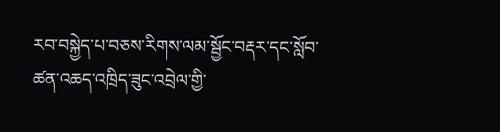རབ་བསྐྱེད་པ་བཅས་རིགས་ལམ་སྦྱོང་བརྡར་དང་སློབ་ཚན་འཆད་འཁྲིད་ཟུང་འབྲེལ་གྱི་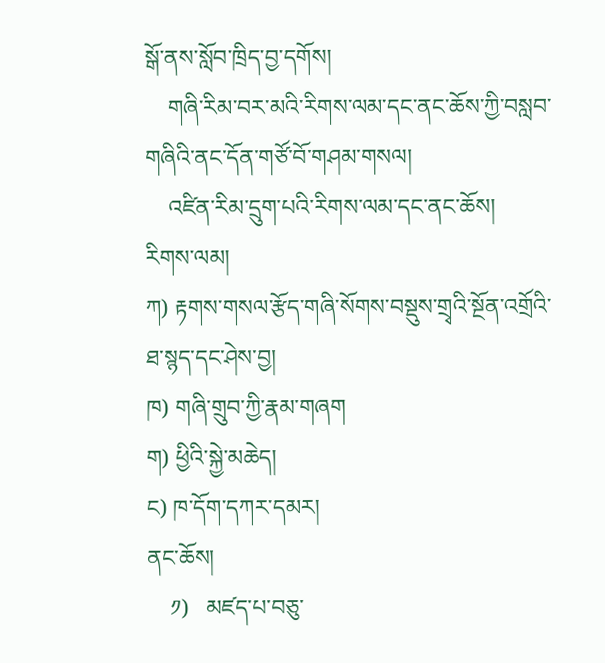སྒོ་ནས་སློབ་ཁྲིད་བྱ་དགོས།
    གཞི་རིམ་བར་མའི་རིགས་ལམ་དང་ནང་ཆོས་ཀྱི་བསླབ་གཞིའི་ནང་དོན་གཙོ་བོ་གཤམ་གསལ།
    འཛིན་རིམ་དྲུག་པའི་རིགས་ལམ་དང་ནང་ཆོས།
རིགས་ལམ།
ཀ) རྟགས་གསལ་རྩོད་གཞི་སོགས་བསྡུས་གྲྭའི་སྔོན་འགྲོའི་ཐ་སྙད་དང་ཤེས་བྱ།
ཁ) གཞི་གྲུབ་ཀྱི་རྣམ་གཞག
ག) ཕྱིའི་སྐྱེ་མཆེད།
ང) ཁ་དོག་དཀར་དམར།
ནང་ཆོས།
    ༡)   མཛད་པ་བཅུ་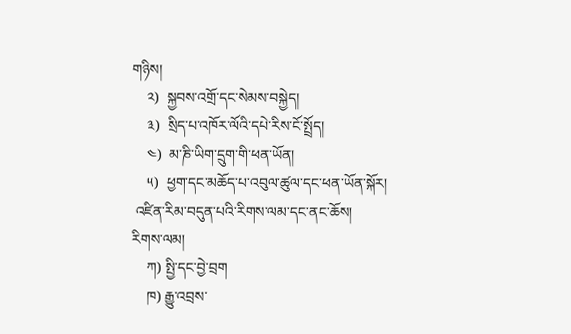གཉིས།
    ༢)  སྐྱབས་འགྲོ་དང་སེམས་བསྐྱེད།
    ༣)  སྲིད་པ་འཁོར་ལོའི་དཔེ་རིས་ངོ་སྤྲོད།
    ༤)  མ་ཎི་ཡིག་དྲུག་གི་ཕན་ཡོན།
    ༥)  ཕྱག་དང་མཆོད་པ་འབུལ་ཚུལ་དང་ཕན་ཡོན་སྐོར།
 འཛིན་རིམ་བདུན་པའི་རིགས་ལམ་དང་ནང་ཆོས།
རིགས་ལམ།
    ཀ) སྤྱི་དང་བྱེ་བྲག
    ཁ) རྒྱུ་འབྲས་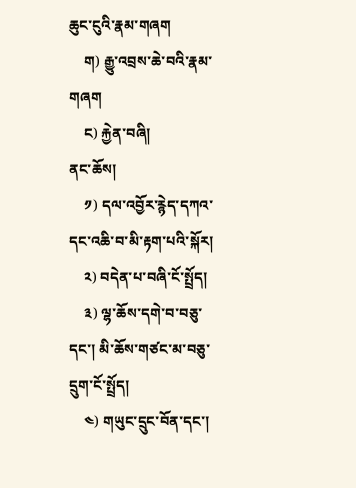ཆུང་ངུའི་རྣམ་གཞག
    ག) རྒྱུ་འབྲས་ཆེ་བའི་རྣམ་གཞག
    ང) རྐྱེན་བཞི།
ནང་ཆོས།
    ༡) དལ་འབྱོར་རྙེད་དཀའ་དང་འཆི་བ་མི་རྟག་པའི་སྐོར།
    ༢) བདེན་པ་བཞི་ངོ་སྤྲོད།
    ༣) ལྷ་ཆོས་དགེ་བ་བཅུ་དང་། མི་ཆོས་གཙང་མ་བཅུ་དྲུག་ངོ་སྤྲོད།
    ༤) གཡུང་དྲུང་བོན་དང་།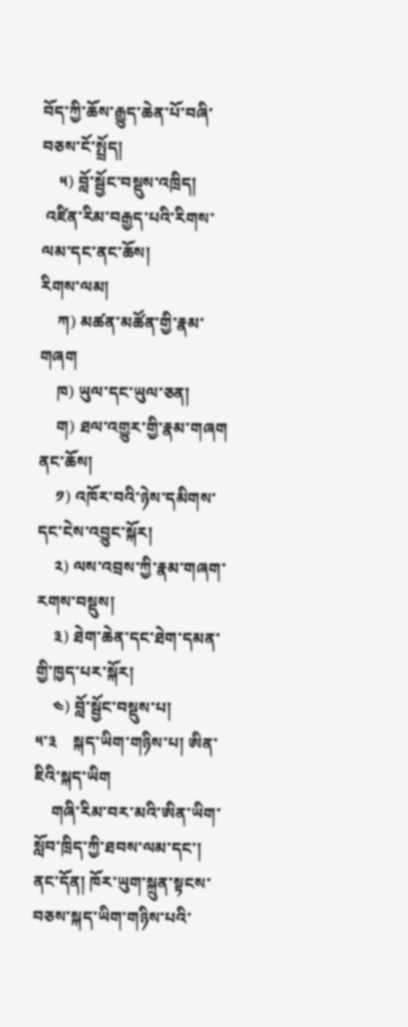བོད་ཀྱི་ཆོས་རྒྱུད་ཆེན་པོ་བཞི་བཅས་ངོ་སྤྲོད།
    ༥) བློ་སྦྱོང་བསྡུས་འཁྲིད།
 འཛིན་རིམ་བརྒྱད་པའི་རིགས་ལམ་དང་ནང་ཆོས།
རིགས་ལམ།
    ཀ) མཚན་མཚོན་གྱི་རྣམ་གཞག
    ཁ) ཡུལ་དང་ཡུལ་ཅན།
    ག) ཐལ་འགྱུར་གྱི་རྣམ་གཞག
ནང་ཆོས།
    ༡) འཁོར་བའི་ཉེས་དམིགས་དང་ངེས་འབྱུང་སྐོར།
    ༢) ལས་འབྲས་ཀྱི་རྣམ་གཞག་རགས་བསྡུས།
    ༣) ཐེག་ཆེན་དང་ཐེག་དམན་གྱི་ཁྱད་པར་སྐོར།
    ༤) བློ་སྦྱོང་བསྡུས་པ།
༥་༣    སྐད་ཡིག་གཉིས་པ། ཨིན་ཇིའི་སྐད་ཡིག
    གཞི་རིམ་བར་མའི་ཨིན་ཡིག་སློབ་ཁྲིད་ཀྱི་ཐབས་ལམ་དང་། ནང་དོན། ཁོར་ཡུག་སྐྲུན་སྟངས་བཅས་སྐད་ཡིག་གཉིས་པའི་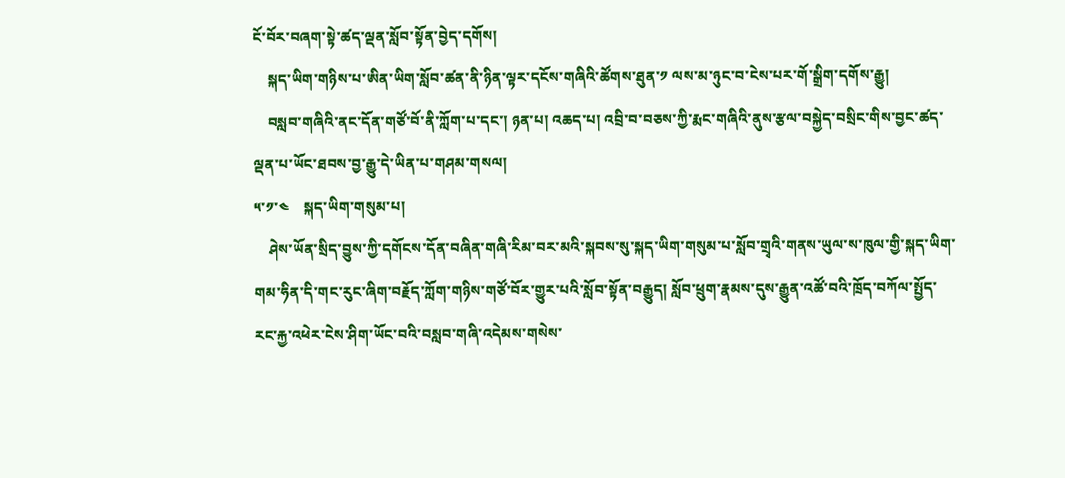ངོ་བོར་བཞག་སྟེ་ཚད་ལྡན་སློབ་སྟོན་བྱེད་དགོས།
    སྐད་ཡིག་གཉིས་པ་ཨིན་ཡིག་སློབ་ཚན་ནི་ཉིན་ལྟར་དངོས་གཞིའི་ཚོགས་ཐུན་༡ ལས་མ་ཉུང་བ་ངེས་པར་གོ་སྒྲིག་དགོས་རྒྱུ།
    བསླབ་གཞིའི་ནང་དོན་གཙོ་བོ་ནི་ཀློག་པ་དང་། ཉན་པ། འཆད་པ། འབྲི་བ་བཅས་ཀྱི་རྨང་གཞིའི་ནུས་རྩལ་བསྐྱེད་བསྲིང་གིས་བྱང་ཚད་ལྡན་པ་ཡོང་ཐབས་བྱ་རྒྱུ་དེ་ཡིན་པ་གཤམ་གསལ།
༥་༡་༤    སྐད་ཡིག་གསུམ་པ།
    ཤེས་ཡོན་སྲིད་བྱུས་ཀྱི་དགོངས་དོན་བཞིན་གཞི་རིམ་བར་མའི་སྐབས་སུ་སྐད་ཡིག་གསུམ་པ་སློབ་གྲྭའི་གནས་ཡུལ་ས་ཁུལ་གྱི་སྐད་ཡིག་གམ་ཧིན་དི་གང་རུང་ཞིག་བརྗོད་ཀློག་གཉིས་གཙོ་བོར་གྱུར་པའི་སློབ་སྟོན་བརྒྱུད། སློབ་ཕྲུག་རྣམས་དུས་རྒྱུན་འཚོ་བའི་ཁྲོད་བཀོལ་སྤྱོད་རང་རྐྱ་འཕེར་ངེས་ཤིག་ཡོང་བའི་བསླབ་གཞི་འདེམས་གསེས་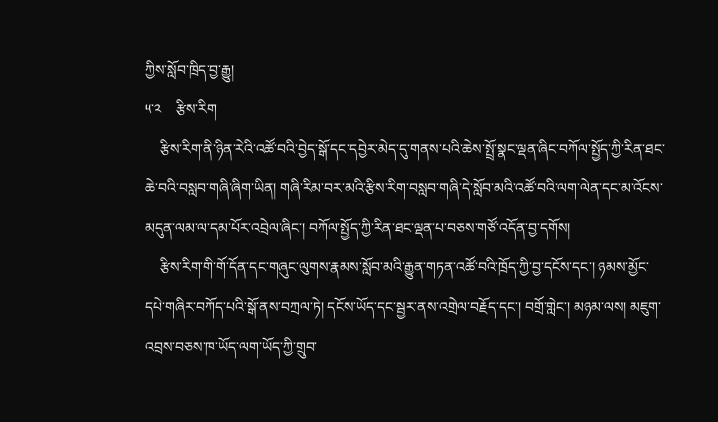ཀྱིས་སློབ་ཁྲིད་བྱ་རྒྱུ།
༥་༢    རྩིས་རིག
    རྩིས་རིག་ནི་ཉིན་རེའི་འཚོ་བའི་བྱེད་སྒོ་དང་དབྱེར་མེད་དུ་གནས་པའི་ཆེས་སྤྲོ་སྣང་ལྡན་ཞིང་བཀོལ་སྤྱོད་ཀྱི་རིན་ཐང་ཆེ་བའི་བསླབ་གཞི་ཞིག་ཡིན། གཞི་རིམ་བར་མའི་རྩིས་རིག་བསླབ་གཞི་དེ་སློབ་མའི་འཚོ་བའི་ལག་ལེན་དང་མ་འོངས་མདུན་ལམ་ལ་དམ་པོར་འབྲེལ་ཞིང་། བཀོལ་སྤྱོད་ཀྱི་རིན་ཐང་ལྡན་པ་བཅས་གཙོ་འདོན་བྱ་དགོས།
    རྩིས་རིག་གི་གོ་དོན་དང་གཞུང་ལུགས་རྣམས་སློབ་མའི་རྒྱུན་གཏན་འཚོ་བའི་ཁྲོད་ཀྱི་བྱ་དངོས་དང་། ཉམས་མྱོང་དཔེ་གཞིར་བཀོད་པའི་སྒོ་ནས་བཀྲལ་ཏེ། དངོས་ཡོད་དང་སྦྱར་ནས་འགྲེལ་བརྗོད་དང་། བགྲོ་གླེང་། མཉམ་ལས། མཇུག་འབྲས་བཅས་ཁ་ཡོད་ལག་ཡོད་ཀྱི་གྲུབ་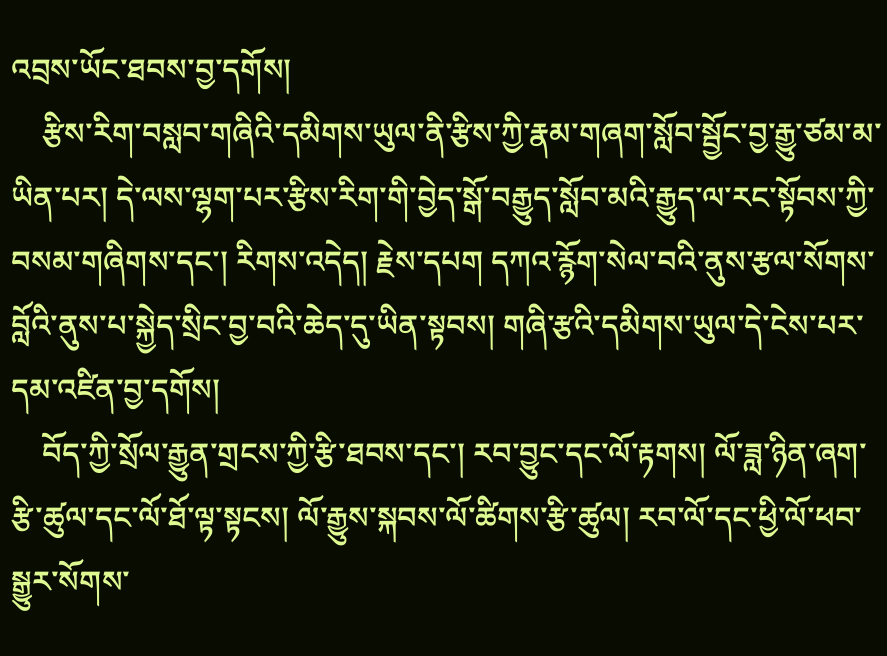འབྲས་ཡོང་ཐབས་བྱ་དགོས།
    རྩིས་རིག་བསླབ་གཞིའི་དམིགས་ཡུལ་ནི་རྩིས་ཀྱི་རྣམ་གཞག་སློབ་སྦྱོང་བྱ་རྒྱུ་ཙམ་མ་ཡིན་པར། དེ་ལས་ལྷག་པར་རྩིས་རིག་གི་བྱེད་སྒོ་བརྒྱུད་སློབ་མའི་རྒྱུད་ལ་རང་སྟོབས་ཀྱི་བསམ་གཞིགས་དང་། རིགས་འདེད། རྗེས་དཔག དཀའ་རྙོག་སེལ་བའི་ནུས་རྩལ་སོགས་བློའི་ནུས་པ་སྐྱེད་སྲིང་བྱ་བའི་ཆེད་དུ་ཡིན་སྟབས། གཞི་རྩའི་དམིགས་ཡུལ་དེ་ངེས་པར་དམ་འཛིན་བྱ་དགོས།
    བོད་ཀྱི་སྲོལ་རྒྱུན་གྲངས་ཀྱི་རྩི་ཐབས་དང་། རབ་བྱུང་དང་ལོ་རྟགས། ལོ་ཟླ་ཉིན་ཞག་རྩི་ཚུལ་དང་ལོ་ཐོ་ལྟ་སྟངས། ལོ་རྒྱུས་སྐབས་ལོ་ཚིགས་རྩི་ཚུལ། རབ་ལོ་དང་ཕྱི་ལོ་ཕབ་སྒྱུར་སོགས་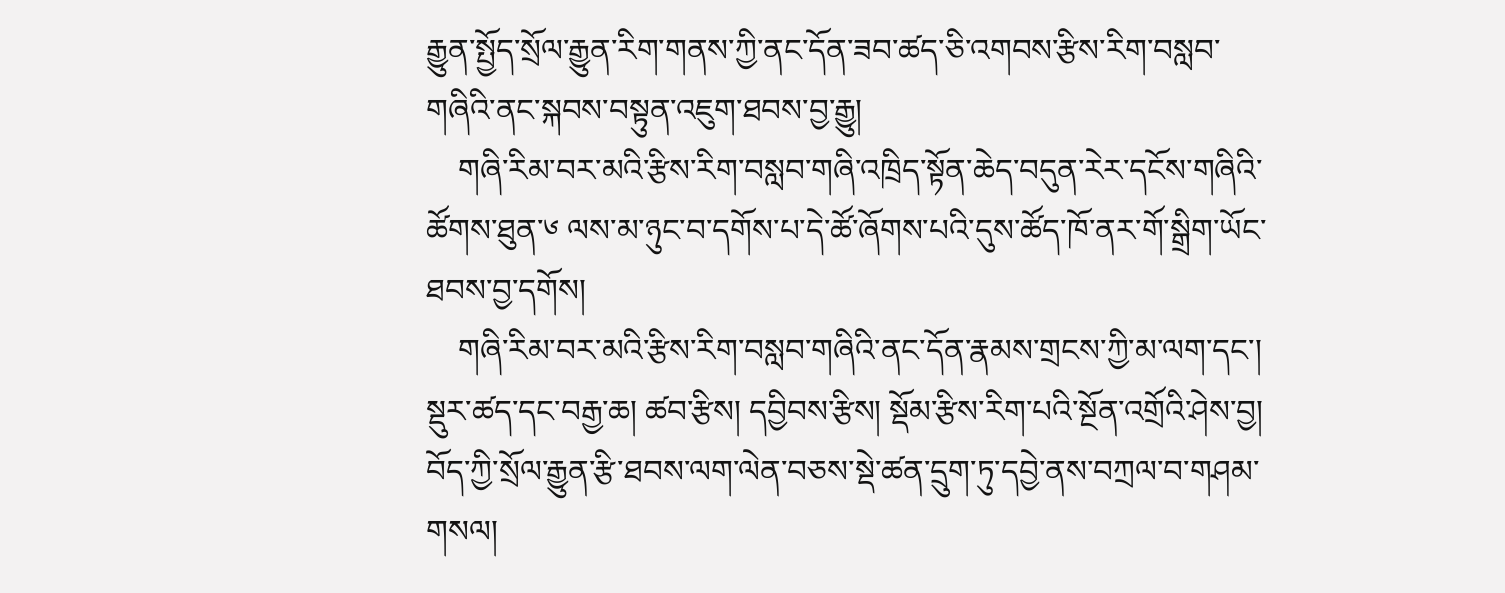རྒྱུན་སྤྱོད་སྲོལ་རྒྱུན་རིག་གནས་ཀྱི་ནང་དོན་ཟབ་ཚད་ཅི་འགབས་རྩིས་རིག་བསླབ་གཞིའི་ནང་སྐབས་བསྟུན་འཇུག་ཐབས་བྱ་རྒྱུ།
    གཞི་རིམ་བར་མའི་རྩིས་རིག་བསླབ་གཞི་འཁྲིད་སྟོན་ཆེད་བདུན་རེར་དངོས་གཞིའི་ཚོགས་ཐུན་༦ ལས་མ་ཉུང་བ་དགོས་པ་དེ་ཚོ་ཞོགས་པའི་དུས་ཚོད་ཁོ་ནར་གོ་སྒྲིག་ཡོང་ཐབས་བྱ་དགོས།
    གཞི་རིམ་བར་མའི་རྩིས་རིག་བསླབ་གཞིའི་ནང་དོན་རྣམས་གྲངས་ཀྱི་མ་ལག་དང་། སྡུར་ཚད་དང་བརྒྱ་ཆ། ཚབ་རྩིས། དབྱིབས་རྩིས། སྡོམ་རྩིས་རིག་པའི་སྔོན་འགྲོའི་ཤེས་བྱ། བོད་ཀྱི་སྲོལ་རྒྱུན་རྩི་ཐབས་ལག་ལེན་བཅས་སྡེ་ཚན་དྲུག་ཏུ་དབྱེ་ནས་བཀྲལ་བ་གཤམ་གསལ།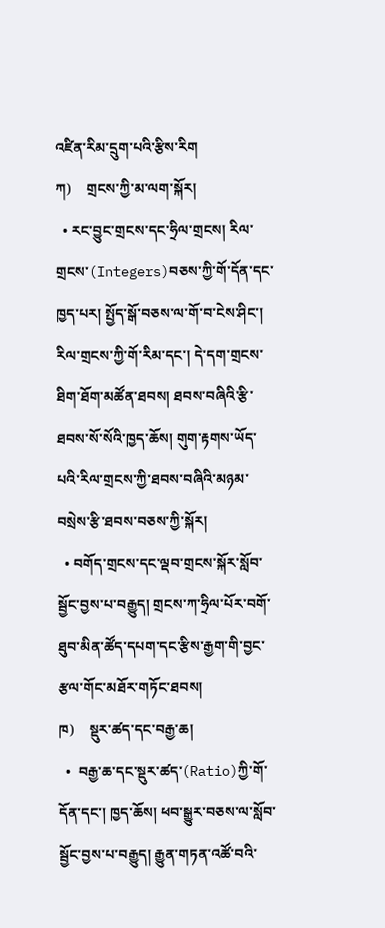འཛིན་རིམ་དྲུག་པའི་རྩིས་རིག
ཀ)    གྲངས་ཀྱི་མ་ལག་སྐོར།
  • རང་བྱུང་གྲངས་དང་ཧྲིལ་གྲངས། རིལ་གྲངས་(Integers)བཅས་ཀྱི་གོ་དོན་དང་ཁྱད་པར། སྤྱོད་སྒོ་བཅས་ལ་གོ་བ་ངེས་ཤིང་། རིལ་གྲངས་ཀྱི་གོ་རིམ་དང་། དེ་དག་གྲངས་ཐིག་ཐོག་མཚོན་ཐབས། ཐབས་བཞིའི་རྩི་ཐབས་སོ་སོའི་ཁྱད་ཆོས། གུག་རྟགས་ཡོད་པའི་རིལ་གྲངས་ཀྱི་ཐབས་བཞིའི་མཉམ་བསྲེས་རྩི་ཐབས་བཅས་ཀྱི་སྐོར།
  • བགོད་གྲངས་དང་ལྡབ་གྲངས་སྐོར་སློབ་སྦྱོང་བྱས་པ་བརྒྱུད། གྲངས་ཀ་ཧྲིལ་པོར་བགོ་ཐུབ་མིན་ཚོད་དཔག་དང་རྩིས་རྒྱག་གི་བྱང་རྩལ་གོང་མཐོར་གཏོང་ཐབས།
ཁ)    སྡུར་ཚད་དང་བརྒྱ་ཆ།
  •  བརྒྱ་ཆ་དང་སྡུར་ཚད་(Ratio)ཀྱི་གོ་དོན་དང་། ཁྱད་ཆོས། ཕབ་སྒྱུར་བཅས་ལ་སློབ་སྦྱོང་བྱས་པ་བརྒྱུད། རྒྱུན་གཏན་འཚོ་བའི་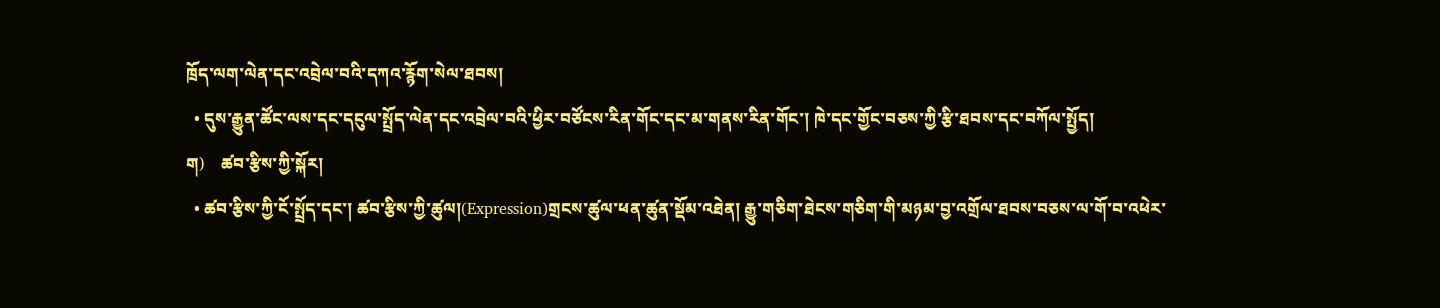ཁྲོད་ལག་ལེན་དང་འབྲེལ་བའི་དཀའ་རྙོག་སེལ་ཐབས།
  • དུས་རྒྱུན་ཚོང་ལས་དང་དངུལ་སྤྲོད་ལེན་དང་འབྲེལ་བའི་ཕྱིར་བཙོངས་རིན་གོང་དང་མ་གནས་རིན་གོང་། ཁེ་དང་གྱོང་བཅས་ཀྱི་རྩི་ཐབས་དང་བཀོལ་སྤྱོད།
ག)    ཚབ་རྩིས་ཀྱི་སྐོར།
  • ཚབ་རྩིས་ཀྱི་ངོ་སྤྲོད་དང་། ཚབ་རྩིས་ཀྱི་ཚུལ།(Expression)གྲངས་ཚུལ་ཕན་ཚུན་སྡོམ་འཐེན། རྒྱུ་གཅིག་ཐེངས་གཅིག་གི་མཉམ་བྱ་འགྲོལ་ཐབས་བཅས་ལ་གོ་བ་འཕེར་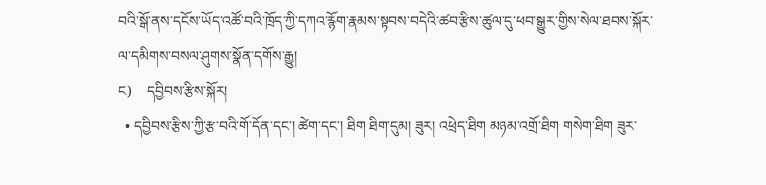བའི་སྒོ་ནས་དངོས་ཡོད་འཚོ་བའི་ཁྲོད་ཀྱི་དཀའ་རྙོག་རྣམས་སྟབས་བདེའི་ཚབ་རྩིས་ཚུལ་དུ་ཕབ་སྒྱུར་གྱིས་སེལ་ཐབས་སྐོར་ལ་དམིགས་བསལ་ཤུགས་སྣོན་དགོས་རྒྱུ།
ང)    དབྱིབས་རྩིས་སྐོར།
  • དབྱིབས་རྩིས་ཀྱི་རྩ་བའི་གོ་དོན་དང་། ཚེག་དང་། ཐིག ཐིག་དུམ། ཟུར། འཕྲེད་ཐིག མཉམ་འགྲོ་ཐིག གསེག་ཐིག ཟུར་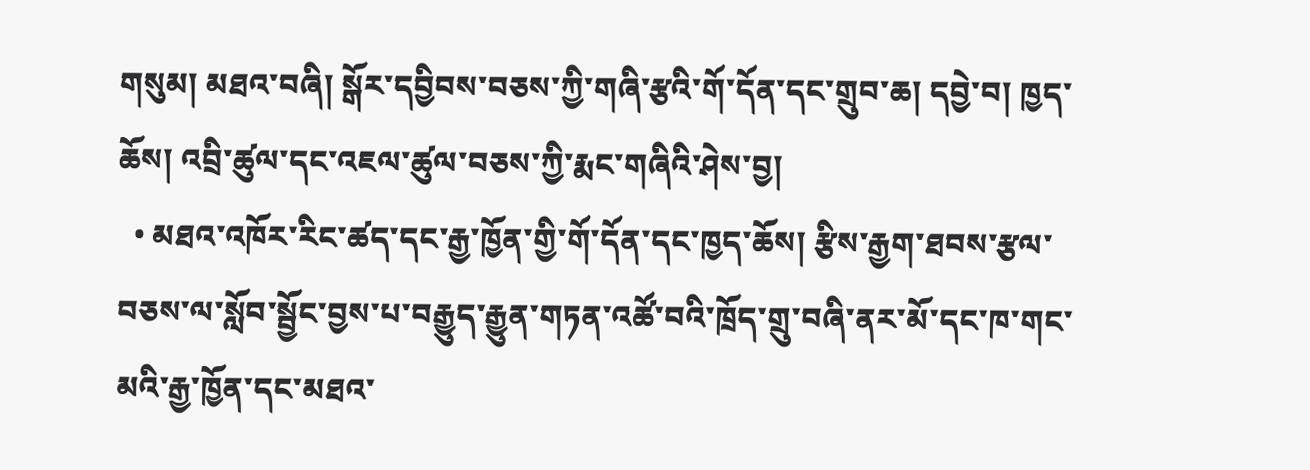གསུམ། མཐའ་བཞི། སྒོར་དབྱིབས་བཅས་ཀྱི་གཞི་རྩའི་གོ་དོན་དང་གྲུབ་ཆ། དབྱེ་བ། ཁྱད་ཆོས། འབྲི་ཚུལ་དང་འཇལ་ཚུལ་བཅས་ཀྱི་རྨང་གཞིའི་ཤེས་བྱ།
  • མཐའ་འཁོར་རིང་ཚད་དང་རྒྱ་ཁྱོན་གྱི་གོ་དོན་དང་ཁྱད་ཆོས། རྩིས་རྒྱག་ཐབས་རྩལ་བཅས་ལ་སློབ་སྦྱོང་བྱས་པ་བརྒྱུད་རྒྱུན་གཏན་འཚོ་བའི་ཁྲོད་གྲུ་བཞི་ནར་མོ་དང་ཁ་གང་མའི་རྒྱ་ཁྱོན་དང་མཐའ་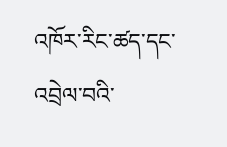འཁོར་རིང་ཚད་དང་འབྲེལ་བའི་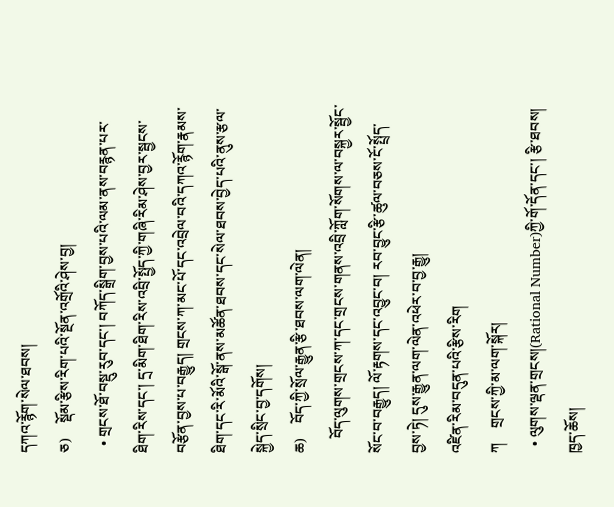དཀའ་རྙོག་སེལ་ཐབས།
ཅ)    སྡོམ་རྩིས་རིག་པའི་སྔོན་འགྲོའི་ཤེས་བྱ།
  • གྲངས་ཐོ་བསྡུ་རུབ་དང་། བཀོད་སྒྲིག་བྱས་པའི་ལམ་ནས་བརྙན་པར་ཐིག་རིས་དང་། དྲ་མིག་ཐིག་རིས་འབྲི་སྤྱོད་ཀྱི་གཞི་རིམ་ཤེས་བྱར་སྦྱངས་བརྩོན་བྱས་པ་བརྒྱུད། གྲངས་ཀ་མང་པོ་དང་འབྲེལ་བའི་དཀའ་རྙོག་རྣམས་ཐིག་དང་རི་མོའི་སྒོ་ནས་མཚོན་ཐབས་དང་སེལ་ཐབས་བྱེད་པའི་ནུས་རྩལ་སྐྱེད་སྲིང་བྱ་དགོས།
ཆ)    བོད་ཀྱི་སྲོལ་རྒྱུན་རྩི་ཐབས་ལག་ལེན།
    བོད་ལུགས་གྲངས་ཀ་དང་གྲངས་གནས་འབྲི་ཀློག་སོགས་ལ་བསྐྱར་སྦྱོང་སོང་བ་བརྒྱུད། ལོ་རྟགས་དང་འབྱུང་བ། རབ་བྱུང་རྩི་ཚུལ་བཅས་ངོ་སྤྲོད་བྱས་ཏེ། དུས་རྒྱུན་ལག་ལེན་འཕེར་བ་བྱ་རྒྱུ།
འཛིན་རིམ་བདུན་པའི་རྩིས་རིག
ཀ    གྲངས་ཀྱི་མ་ལག་སྐོར།
  • ལུགས་ལྡན་གྲངས།(Rational Number)ཀྱི་གོ་དོན་དང་། རྩི་ཐབས། ཁྱད་ཆོས།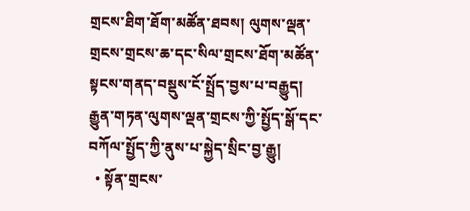གྲངས་ཐིག་ཐོག་མཚོན་ཐབས། ལུགས་ལྡན་གྲངས་གྲངས་ཆ་དང་སིལ་གྲངས་ཐོག་མཚོན་སྟངས་གནད་བསྡུས་ངོ་སྤྲོད་བྱས་པ་བརྒྱུད། རྒྱུན་གཏན་ལུགས་ལྡན་གྲངས་ཀྱི་སྤྱོད་སྒོ་དང་བཀོལ་སྤྱོད་ཀྱི་ནུས་པ་སྐྱེད་སྲིང་བྱ་རྒྱུ།
  • སྟོན་གྲངས་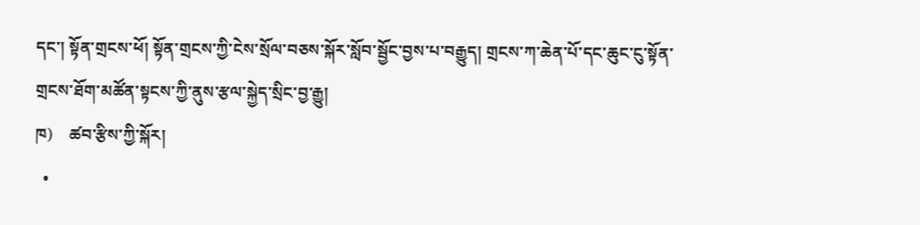དང་། སྟོན་གྲངས་ཕོ། སྟོན་གྲངས་ཀྱི་ངེས་སྲོལ་བཅས་སྐོར་སློབ་སྦྱོང་བྱས་པ་བརྒྱུད། གྲངས་ཀ་ཆེན་པོ་དང་ཆུང་ངུ་སྟོན་གྲངས་ཐོག་མཚོན་སྟངས་ཀྱི་ནུས་རྩལ་སྐྱེད་སྲིང་བྱ་རྒྱུ།
ཁ)    ཚབ་རྩིས་ཀྱི་སྐོར།
  •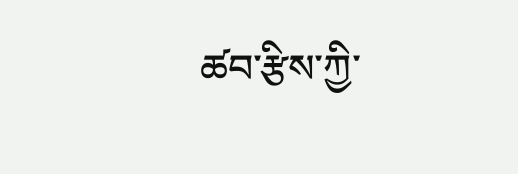ཚབ་རྩིས་ཀྱི་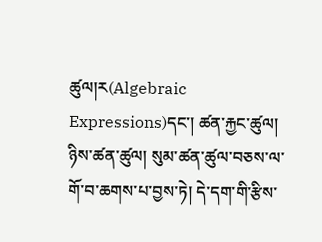ཚུལ།ར(Algebraic Expressions)དང་། ཚན་རྐྱང་ཚུལ། ཉིས་ཚན་ཚུལ། སུམ་ཚན་ཚུལ་བཅས་ལ་གོ་བ་ཆགས་པ་བྱས་ཏེ། དེ་དག་གི་རྩིས་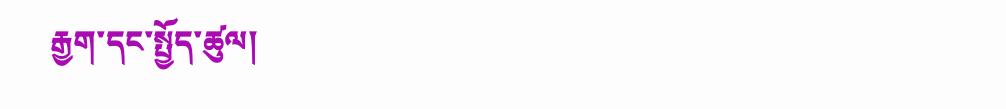རྒྱག་དང་སྤྱོད་ཚུལ།